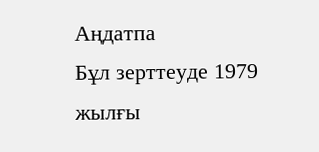Аңдатпа
Бұл зерттеуде 1979 жылғы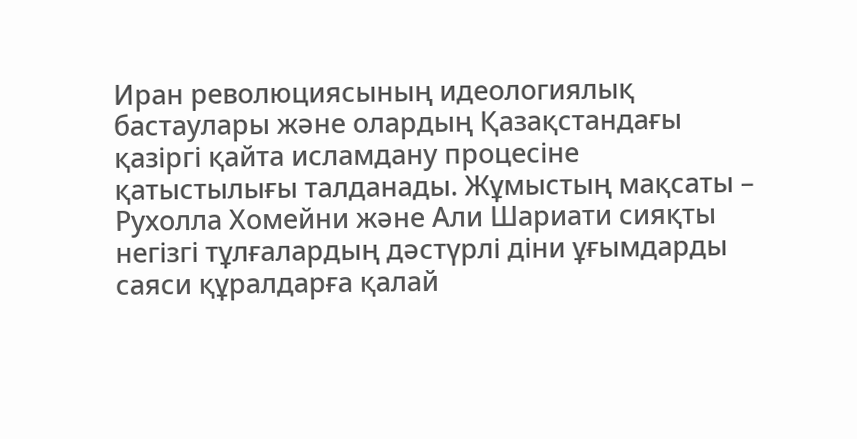Иран революциясының идеологиялық бастаулары және олардың Қазақстандағы қазіргі қайта исламдану процесіне қатыстылығы талданады. Жұмыстың мақсаты – Рухолла Хомейни және Али Шариати сияқты негізгі тұлғалардың дәстүрлі діни ұғымдарды саяси құралдарға қалай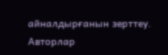айналдырғанын зерттеу. Авторлар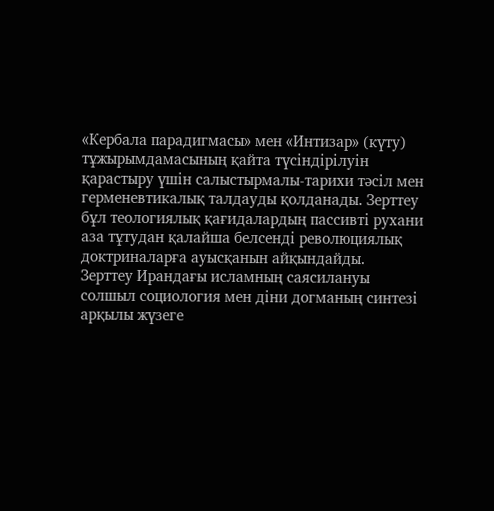«Кербала парадигмасы» мен «Интизар» (күту) тұжырымдамасының қайта түсіндірілуін қарастыру үшін салыстырмалы-тарихи тәсіл мен герменевтикалық талдауды қолданады. Зерттеу бұл теологиялық қағидалардың пассивті рухани аза тұтудан қалайша белсенді революциялық доктриналарға ауысқанын айқындайды.
Зерттеу Ирандағы исламның саясилануы солшыл социология мен діни догманың синтезі арқылы жүзеге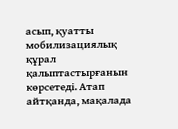асып, қуатты мобилизациялық құрал қалыптастырғанын көрсетеді. Атап айтқанда, мақалада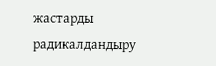жастарды радикалдандыру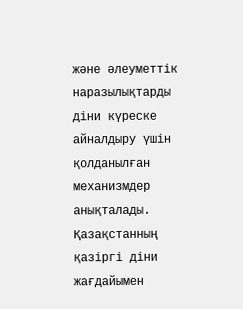және әлеуметтік наразылықтарды діни күреске айналдыру үшін қолданылған механизмдер анықталады. Қазақстанның қазіргі діни жағдайымен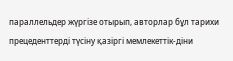параллельдер жүргізе отырып, авторлар бұл тарихи прецеденттерді түсіну қазіргі мемлекеттік-діни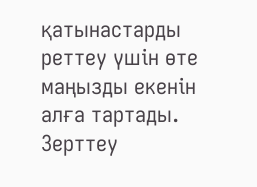қатынастарды реттеу үшін өте маңызды екенін алға тартады. Зерттеу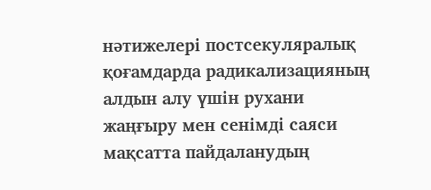нәтижелері постсекуляралық қоғамдарда радикализацияның алдын алу үшін рухани жаңғыру мен сенімді саяси мақсатта пайдаланудың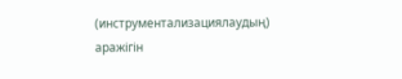(инструментализациялаудың) аражігін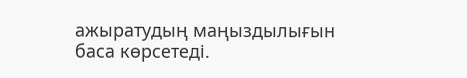ажыратудың маңыздылығын баса көрсетеді.